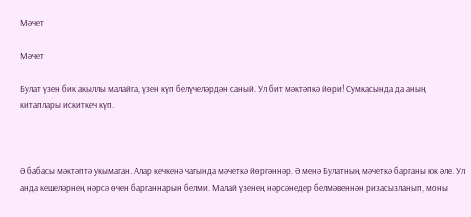Мәчет

Мәчет

Булат үзен бик акыллы малайга, үзен күп белүчеләрдән саный. Ул бит мәктәпкә йөри! Сумкасында да аның китаплары искиткеч күп.



Ә бабасы мәктәптә укымаган. Алар кечкенә чагында мәчеткә йөргәннәр. Ә менә Булатның мәчеткә барганы юк әле. Ул анда кешеләрнең нәрсә өчен барганнарын белми. Малай үзенең нәрсәнедер белмәвеннән ризасызланып, моны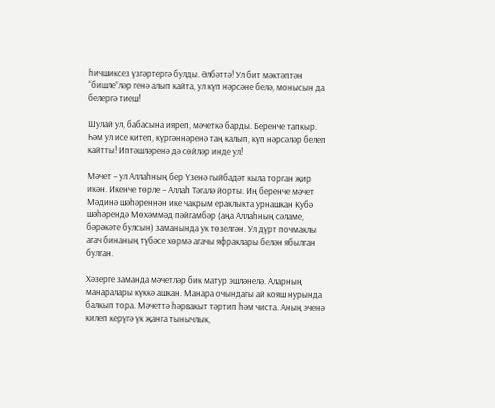һичшиксез үзгәртергә булды. Әлбәттә! Ул бит мәктәптән “бишле”ләр генә алып кайта, ул күп нәрсәне белә, монысын да белергә тиеш!

Шулай ул, бабасына ияреп, мәчеткә барды. Беренче тапкыр. Һәм ул исе китеп, күргәннәренә таң калып, күп нәрсәләр белеп кайтты! Иптәшләренә дә сөйләр инде ул!

Мәчет – ул Аллаһның бер Үзенә гыйбадәт кыла торган җир икән. Икенче төрле – Аллаһ Тәгалә йорты. Иң беренче мәчет Мәдинә шәһәреннән ике чакрым ераклыкта урнашкан Кубә шәһәрендә Мөхәммәд пәйгамбәр (аңа Аллаһның сәламе, бәрәкәте булсын) заманында ук төзелгән. Ул дүрт почмаклы агач бинаның түбәсе хөрмә агачы яфраклары белән ябылган булган.

Хәзерге заманда мәчетләр бик матур эшләнелә. Аларның манаралары күккә ашкан. Манара очындагы ай кояш нурында балкып тора. Мәчеттә һәрвакыт тәртип һәм чиста. Аның эченә килеп керүгә үк җанга тынычлык,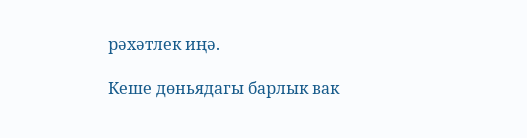рәхәтлек иңә.

Кеше дөньядагы барлык вак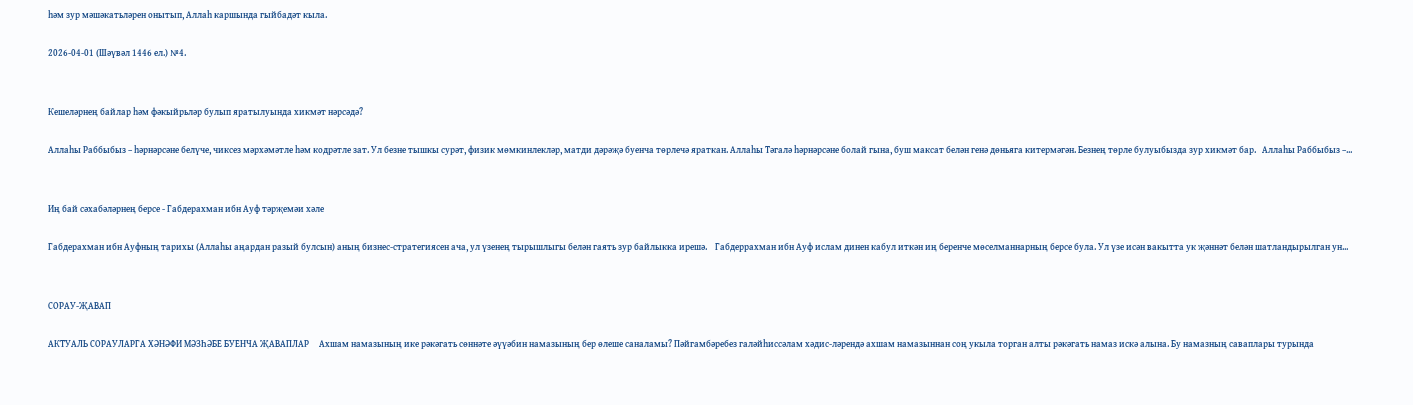һәм зур мәшәкатьләрен онытып, Аллаһ каршында гыйбадәт кыла.

2026-04-01 (Шәүвәл 1446 ел.) №4.


Кешеләрнең байлар һәм фәкыйрьләр булып яратылуында хикмәт нәрсәдә?

Аллаһы Раббыбыз – һәрнәрсәне белүче, чиксез мәрхәмәтле һәм кодрәтле зат. Ул безне тышкы сурәт, физик мөмкинлекләр, матди дәрәҗә буенча төрлечә яраткан. Аллаһы Тәгалә һәрнәрсәне болай гына, буш максат белән генә дөньяга китермәгән. Безнең төрле булуыбызда зур хикмәт бар.   Аллаһы Раббыбыз –...


Иң бай сәхабәләрнең берсе - Габдерахман ибн Ауф тәрҗемәи хәле

Габдерахман ибн Ауфның тарихы (Аллаһы аңардан разый булсын) аның бизнес-стратегиясен ача, ул үзенең тырышлыгы белән гаять зур байлыкка ирешә.    Габдеррахман ибн Ауф ислам динен кабул иткән иң беренче мөселманнарның берсе була. Ул үзе исән вакытта ук җәннәт белән шатландырылган ун...


СОРАУ-ҖАВАП

АКТУАЛЬ СОРАУЛАРГА ХӘНӘФИ МӘЗҺӘБЕ БУЕНЧА ҖАВАПЛАР     Ахшам намазының ике рәкәгать сөннәте әүүәбин намазының бер өлеше саналамы? Пәйгамбәребез галәйһиссәлам хәдис-ләрендә ахшам намазыннан соң укыла торган алты рәкәгать намаз искә алына. Бу намазның саваплары турында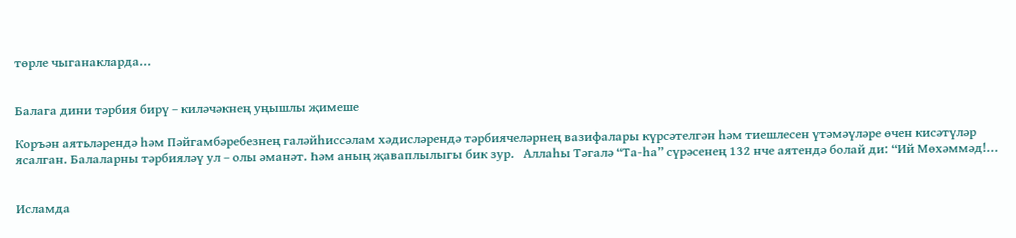төрле чыганакларда...


Балага дини тәрбия бирү – киләчәкнең уңышлы җимеше

Коръән аятьләрендә һәм Пәйгамбәребезнең галәйһиссәлам хәдисләрендә тәрбиячеләрнең вазифалары күрсәтелгән һәм тиешлесен үтәмәүләре өчен кисәтүләр ясалган. Балаларны тәрбияләү ул – олы әманәт. Һәм аның җаваплылыгы бик зур.   Аллаһы Тәгалә “Та-һа” сүрәсенең 132 нче аятендә болай ди: “Ий Мөхәммәд!...


Исламда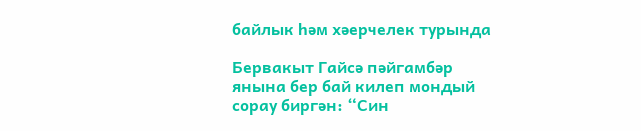байлык һәм хәерчелек турында

Бервакыт Гайсә пәйгамбәр янына бер бай килеп мондый сорау биргән: “Син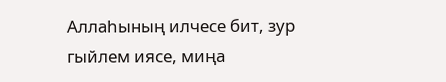Аллаһының илчесе бит, зур гыйлем иясе, миңа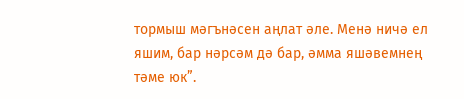тормыш мәгънәсен аңлат әле. Менә ничә ел яшим, бар нәрсәм дә бар, әмма яшәвемнең тәме юк”.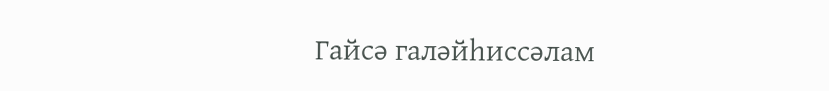Гайсә галәйһиссәлам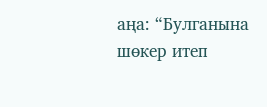аңа: “Булганына шөкер итеп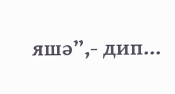яшә”,- дип...